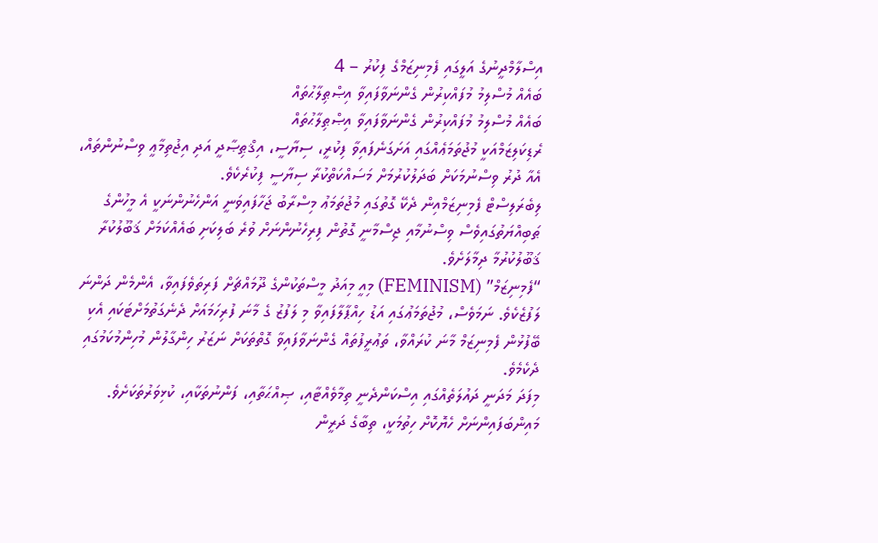އިސްލާމްދީނުގެ އަލީގައި ފެމިނިޒަމްގެ ފިކުރު – 4
ބައެއް މުސްލިމު މުފައްކިރުން ގެންނަވާފައިވާ އިޞްޠިލާޙުތައް
ބައެއް މުސްލިމު މުފައްކިރުން ގެންނަވާފައިވާ އިޞްޠިލާޙުތައް
ރެޑިކަލިޒަމްއަކީ މުޖުތަމަޢެއްގައި އަށަގަނެފައިވާ ފިކުރީ، ސިޔާސީ، އިޤްޠިޞާދީ އަދި އިޖުތިމާޢީ ވިސްނުންތައް، އެއާ ދުރު ވިސްނުމަކަށް ބަދަލުކުރުމަށް މަސައްކަތްކުރާ ސިޔާސީ ފިކުރެކެވެ.
ލިބެރަލިސްޓް ފެމިނިޒަމްއިން ދެކޭ ގޮތުގައި މުޖުތަމަޢު މިސްރާބު ޖަހާފައިވަނީ އަންހެނުންނަކީ އެ މީހުންގެ ޠަބިއްޔަތުގައިވެސް ވިސްނުމާއި ޖިސްމާނީ ގޮތުން ފިރިހެނުންނަށް ވުރެ ބަލިކަށި ބައެއްކަމަށް ޤަބޫލުކުރާ ޤަބޫލުކުރުމާ ދިމާލަށެވެ.
“ފެމިނިޒަމް” (FEMINISM) މިއީ މިއަދު މީސްތަކުންގެ ދޫމައްޗަށް ފަރިތަވެފައިވާ، އެންމެން ދަންނަ ލަފުޒެކެވެ. ނަމަވެސް، މުޖުތަމަޢުގައި އަޑު ހިއްޕާލާފައިވާ މި ލަފުޒު ގެ މާނަ ފުރިހަމައަށް ދެނެގަތުމަށްޓަކައި އެކި ބޭފުޅުން ފެމިނިޒަމް މާނަ ކުރައްވާ، ތަޢުރީފުތައް ގެންނަވާފައިވާ ގޮތްތަކަށް ނަޒަރު ހިންގާލުން މުހިންމުކަމުގައި ދެކެމެވެ.
މިފަދަ މަދަނީ ދައުލަތެއްގައި އިސްކަންދެނީ ތިމާވެއްޓާއި، ޞިއްޙަތާއި، ފަންނުތަކާއި، ކުޅިވަރުތަކަށެވެ.
މައިންބަފައިންނަށް ހެޔޮކޮށް ހިތުމަކީ، ތިބާގެ ދަރީން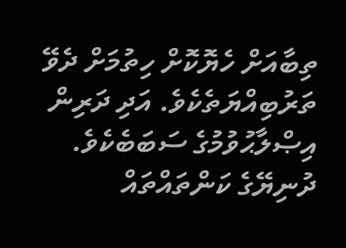ތިބާއަށް ހެޔޮކޮށް ހިތުމަށް ދެވޭ ތަރުބިއްޔަތެކެވެ. އަދި ދަރިން އިޞްލާޙުވުމުގެ ސަބަބެކެވެ. ދުނިޔޭގެ ކަންތައްތައް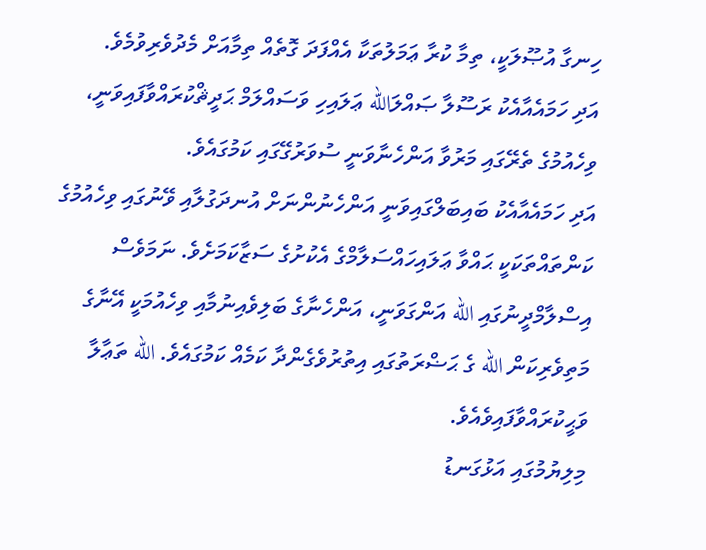ހިނގާ އުޞޫލަކީ، ތިމާ ކުރާ ޢަމަލުތަކާ އެއްފަދަ ގޮތެއް ތިމާއަށް މެދުވެރިވުމެވެ.
އަދި ހަމައެއާއެކު ރަސޫލާ ޞައްލަالله ޢަލައިހި ވަސައްލަމް ޙަދީޘްކުރައްވާފައިވަނީ، ވިހެއުމުގެ ތެރޭގައި މަރުވާ އަންހެނާވަނީ ސުވަރުގޭގައި ކަމުގައެވެ.
އަދި ހަމައެއާއެކު ބައިބަލްގައިވަނީ އަންހެނުންނަށް އުނދަގުލާއި ވޭނުގައި ވިހެއުމުގެ ކަންތައްތަކަކީ ޙައްވާ ޢަލައިހައްސަލާމްގެ އެކުށުގެ ސަޒާކަމަށެވެ. ނަމަވެސް އިސްލާމްދީނުގައި الله އަންގަވަނީ، އަންހެނާގެ ބަލިވެއިނުމާއި ވިހެއުމަކީ އޭނާގެ މަތިވެރިކަން الله ގެ ޙަޟްރަތުގައި އިތުރުވެގެންދާ ކަމެއް ކަމުގައެވެ. الله ތަޢާލާ ވަޙީކުރައްވާފައިވެއެވެ.
މިލިޔުމުގައި އަޅުގަނޑު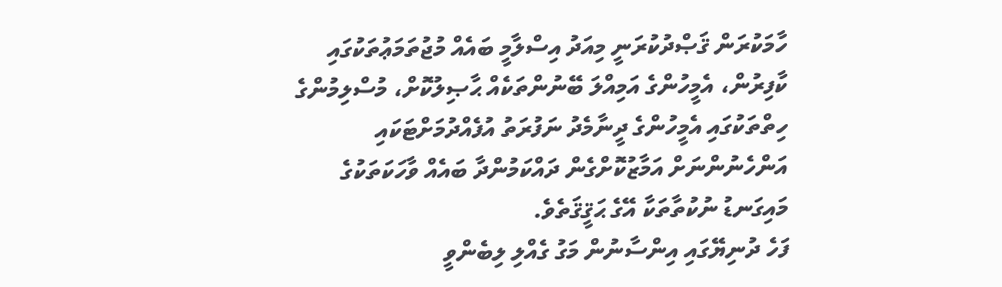ހާމަކުރަން ޤަޞްދުކުރަނީ މިއަދު އިސްލާމީ ބައެއް މުޖުތަމަޢުތަކުގައި ކާފިރުން، އެމީހުންގެ އަމިއްލަ ބޭނުންތަކެއް ޙާޞިލުކޮށް، މުސްލިމުންގެ ހިތްތަކުގައި އެމީހުންގެ ދީނާމެދު ނަފުރަތު އުފެއްދުމަށްޓަކައި އަންހެނުންނަށް އަމާޒުކޮށްގެން ދައްކަމުންދާ ބައެއް ވާހަކަތަކުގެ މައިގަނޑު ނުކުތާތަކާ އޭގެ ޙަޤީޤަތެވެ.
ފަހެ ދުނިޔޭގައި އިންސާނުން މަގު ގެއްލި ލިބެންވީ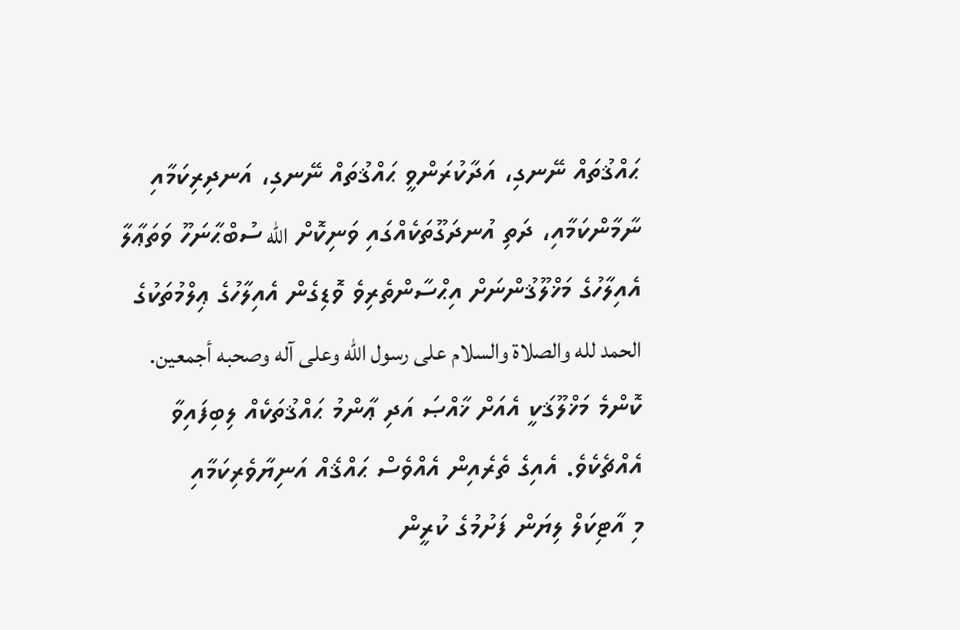ޙައްޤުތައް ނޭނގި، އަދާކުރަންވީ ޙައްޤުތައް ނޭނގި، އަނދިރިކަމާއި ނާމާންކަމާއި، ދަތި އުނދަގޫތަކެއްގައި ވަނިކޮށް الله ސުބްޙާނަހޫ ވަތަޢާލާ އެއިލާހުގެ މަޚްލޫޤުންނަށް އިޙްސާންތެރިވެ ވޮޑިގެން އެއިލާހުގެ ޢިލްމުތަކުގެ
الحمد لله والصلاة والسلام على رسول الله وعلى آله وصحبه أجمعين. ކޮންމެ މަޚްލޫޤަކީ އެއަށް ޚާއްޞަ އަދި ޢާންމު ޙައްޤުތަކެއް ލިބިފައިވާ އެއްޗެކެވެ. އެއިގެ ތެރެއިން އެއްވެސް ޙައްޤެއް އަނިޔާވެރިކަމާއި
މި އާޓިކަލް ލިޔަން ފަށުމުގެ ކުރީން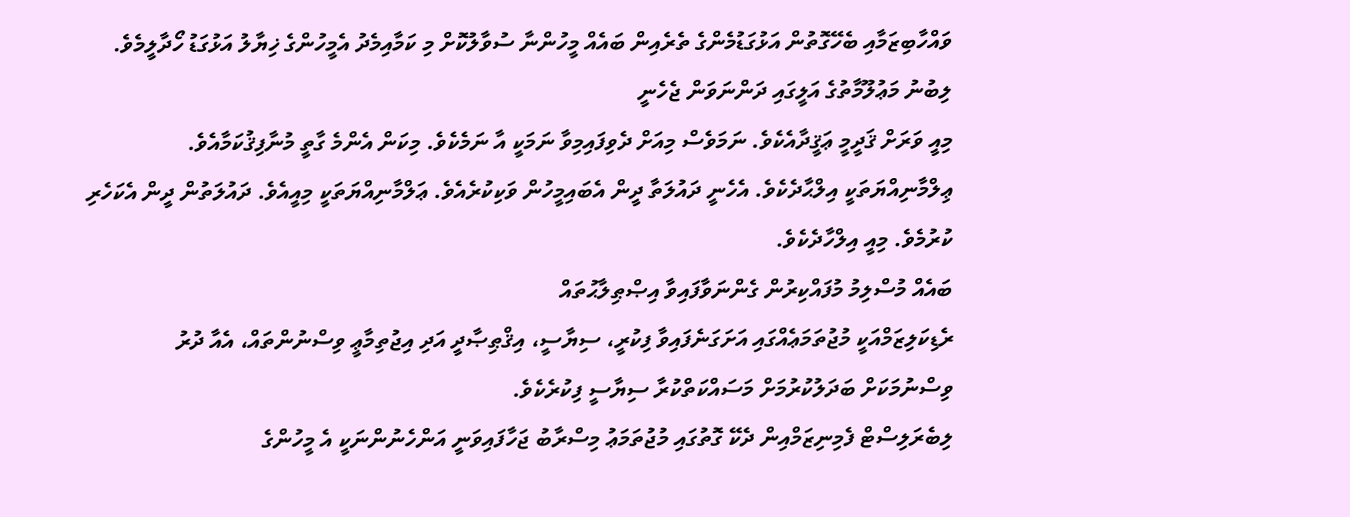ވައްހާބިޒަމާއި ބެހޭގޮތުން އަޅުގަޑުމެންގެ ތެރެއިން ބައެއް މީހުންނާ ސުވާލުކޮށް މި ކަމާއިމެދު އެމީހުންގެ ޚިޔާލު އަޅުގަޑު ހޯދާލީމެވެ. ލިބުނު މަޢުލޫމާތުގެ އަލީގައި ދަންނަވަން ޖެހެނީ
މިއީ ވަރަށް ޤަދީމީ ޢަޤީދާއެކެވެ. ނަމަވެސް މިއަށް ދެވިފައިމިވާ ނަމަކީ އާ ނަމެކެވެ. މިކަން އެންމެ ގާތީ މުނާފިޤުކަމާއެވެ.
ޢިލްމާނިއްޔަތަކީ އިލްޙާދެކެވެ. އެހެނީ ދައުލަތާ ދީން އެބައިމީހުން ވަކިކުރެއެވެ. ޢަލްމާނިއްޔަތަކީ މިއީއެވެ. ދައުލަތުން ދީން އެކަހެރި ކުރުމެވެ. މިއީ އިލްހާދެކެވެ.
ބައެއް މުސްލިމު މުފައްކިރުން ގެންނަވާފައިވާ އިޞްޠިލާޙުތައް
ރެޑިކަލިޒަމްއަކީ މުޖުތަމަޢެއްގައި އަށަގަނެފައިވާ ފިކުރީ، ސިޔާސީ، އިޤްޠިޞާދީ އަދި އިޖުތިމާޢީ ވިސްނުންތައް، އެއާ ދުރު ވިސްނުމަކަށް ބަދަލުކުރުމަށް މަސައްކަތްކުރާ ސިޔާސީ ފިކުރެކެވެ.
ލިބެރަލިސްޓް ފެމިނިޒަމްއިން ދެކޭ ގޮތުގައި މުޖުތަމަޢު މިސްރާބު ޖަހާފައިވަނީ އަންހެނުންނަކީ އެ މީހުންގެ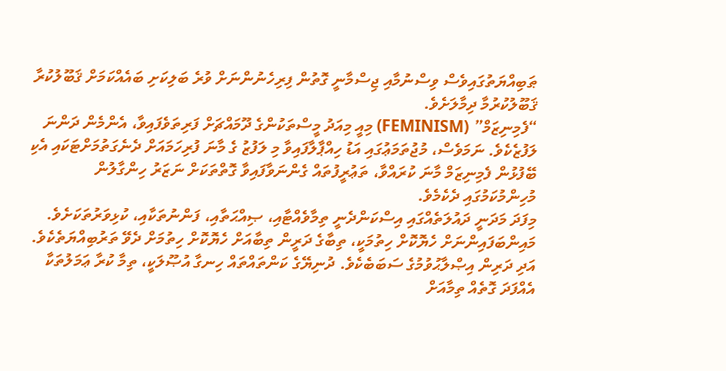ޠަބިއްޔަތުގައިވެސް ވިސްނުމާއި ޖިސްމާނީ ގޮތުން ފިރިހެނުންނަށް ވުރެ ބަލިކަށި ބައެއްކަމަށް ޤަބޫލުކުރާ ޤަބޫލުކުރުމާ ދިމާލަށެވެ.
“ފެމިނިޒަމް” (FEMINISM) މިއީ މިއަދު މީސްތަކުންގެ ދޫމައްޗަށް ފަރިތަވެފައިވާ، އެންމެން ދަންނަ ލަފުޒެކެވެ. ނަމަވެސް، މުޖުތަމަޢުގައި އަޑު ހިއްޕާލާފައިވާ މި ލަފުޒު ގެ މާނަ ފުރިހަމައަށް ދެނެގަތުމަށްޓަކައި އެކި ބޭފުޅުން ފެމިނިޒަމް މާނަ ކުރައްވާ، ތަޢުރީފުތައް ގެންނަވާފައިވާ ގޮތްތަކަށް ނަޒަރު ހިންގާލުން މުހިންމުކަމުގައި ދެކެމެވެ.
މިފަދަ މަދަނީ ދައުލަތެއްގައި އިސްކަންދެނީ ތިމާވެއްޓާއި، ޞިއްޙަތާއި، ފަންނުތަކާއި، ކުޅިވަރުތަކަށެވެ.
މައިންބަފައިންނަށް ހެޔޮކޮށް ހިތުމަކީ، ތިބާގެ ދަރީން ތިބާއަށް ހެޔޮކޮށް ހިތުމަށް ދެވޭ ތަރުބިއްޔަތެކެވެ. އަދި ދަރިން އިޞްލާޙުވުމުގެ ސަބަބެކެވެ. ދުނިޔޭގެ ކަންތައްތައް ހިނގާ އުޞޫލަކީ، ތިމާ ކުރާ ޢަމަލުތަކާ އެއްފަދަ ގޮތެއް ތިމާއަށް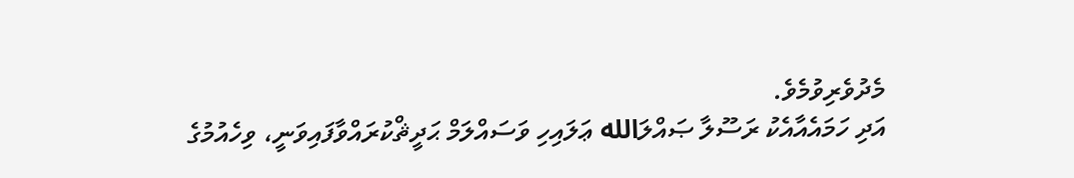މެދުވެރިވުމެވެ.
އަދި ހަމައެއާއެކު ރަސޫލާ ޞައްލަالله ޢަލައިހި ވަސައްލަމް ޙަދީޘްކުރައްވާފައިވަނީ، ވިހެއުމުގެ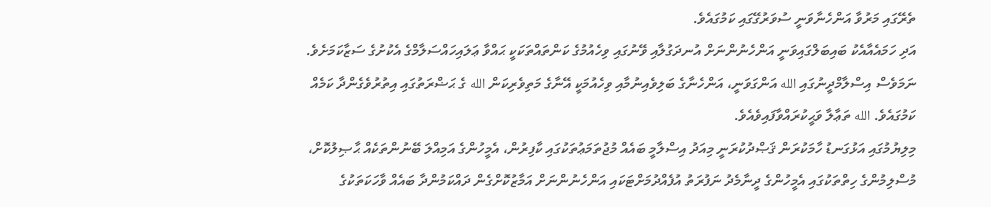ތެރޭގައި މަރުވާ އަންހެނާވަނީ ސުވަރުގޭގައި ކަމުގައެވެ.
އަދި ހަމައެއާއެކު ބައިބަލްގައިވަނީ އަންހެނުންނަށް އުނދަގުލާއި ވޭނުގައި ވިހެއުމުގެ ކަންތައްތަކަކީ ޙައްވާ ޢަލައިހައްސަލާމްގެ އެކުށުގެ ސަޒާކަމަށެވެ. ނަމަވެސް އިސްލާމްދީނުގައި الله އަންގަވަނީ، އަންހެނާގެ ބަލިވެއިނުމާއި ވިހެއުމަކީ އޭނާގެ މަތިވެރިކަން الله ގެ ޙަޟްރަތުގައި އިތުރުވެގެންދާ ކަމެއް ކަމުގައެވެ. الله ތަޢާލާ ވަޙީކުރައްވާފައިވެއެވެ.
މިލިޔުމުގައި އަޅުގަނޑު ހާމަކުރަން ޤަޞްދުކުރަނީ މިއަދު އިސްލާމީ ބައެއް މުޖުތަމަޢުތަކުގައި ކާފިރުން، އެމީހުންގެ އަމިއްލަ ބޭނުންތަކެއް ޙާޞިލުކޮށް، މުސްލިމުންގެ ހިތްތަކުގައި އެމީހުންގެ ދީނާމެދު ނަފުރަތު އުފެއްދުމަށްޓަކައި އަންހެނުންނަށް އަމާޒުކޮށްގެން ދައްކަމުންދާ ބައެއް ވާހަކަތަކުގެ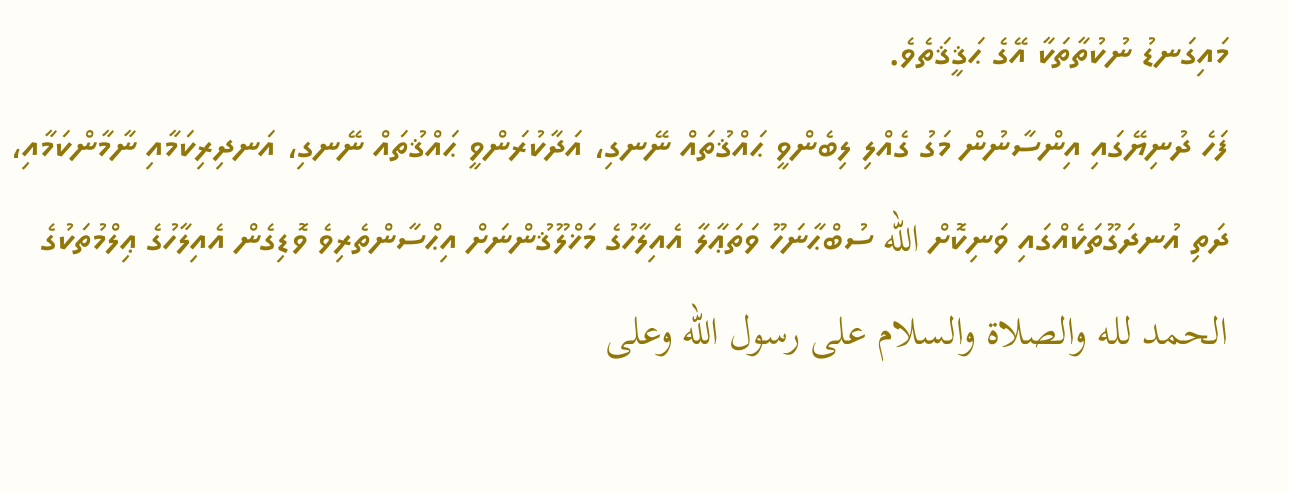މައިގަނޑު ނުކުތާތަކާ އޭގެ ޙަޤީޤަތެވެ.
ފަހެ ދުނިޔޭގައި އިންސާނުން މަގު ގެއްލި ލިބެންވީ ޙައްޤުތައް ނޭނގި، އަދާކުރަންވީ ޙައްޤުތައް ނޭނގި، އަނދިރިކަމާއި ނާމާންކަމާއި، ދަތި އުނދަގޫތަކެއްގައި ވަނިކޮށް الله ސުބްޙާނަހޫ ވަތަޢާލާ އެއިލާހުގެ މަޚްލޫޤުންނަށް އިޙްސާންތެރިވެ ވޮޑިގެން އެއިލާހުގެ ޢިލްމުތަކުގެ
الحمد لله والصلاة والسلام على رسول الله وعلى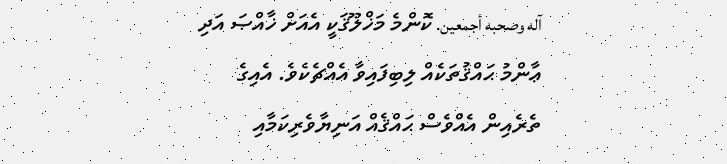آله وصحبه أجمعين. ކޮންމެ މަޚްލޫޤަކީ އެއަށް ޚާއްޞަ އަދި ޢާންމު ޙައްޤުތަކެއް ލިބިފައިވާ އެއްޗެކެވެ. އެއިގެ ތެރެއިން އެއްވެސް ޙައްޤެއް އަނިޔާވެރިކަމާއި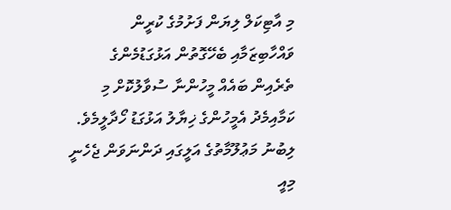މި އާޓިކަލް ލިޔަން ފަށުމުގެ ކުރީން ވައްހާބިޒަމާއި ބެހޭގޮތުން އަޅުގަޑުމެންގެ ތެރެއިން ބައެއް މީހުންނާ ސުވާލުކޮށް މި ކަމާއިމެދު އެމީހުންގެ ޚިޔާލު އަޅުގަޑު ހޯދާލީމެވެ. ލިބުނު މަޢުލޫމާތުގެ އަލީގައި ދަންނަވަން ޖެހެނީ
މިއީ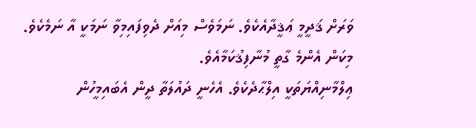ވަރަށް ޤަދީމީ ޢަޤީދާއެކެވެ. ނަމަވެސް މިއަށް ދެވިފައިމިވާ ނަމަކީ އާ ނަމެކެވެ. މިކަން އެންމެ ގާތީ މުނާފިޤުކަމާއެވެ.
ޢިލްމާނިއްޔަތަކީ އިލްޙާދެކެވެ. އެހެނީ ދައުލަތާ ދީން އެބައިމީހުން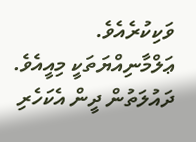ވަކިކުރެއެވެ. ޢަލްމާނިއްޔަތަކީ މިއީއެވެ. ދައުލަތުން ދީން އެކަހެރި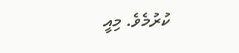ކުރުމެވެ. މިއީ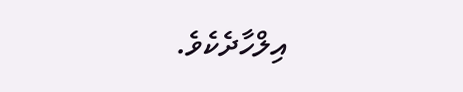އިލްހާދެކެވެ.